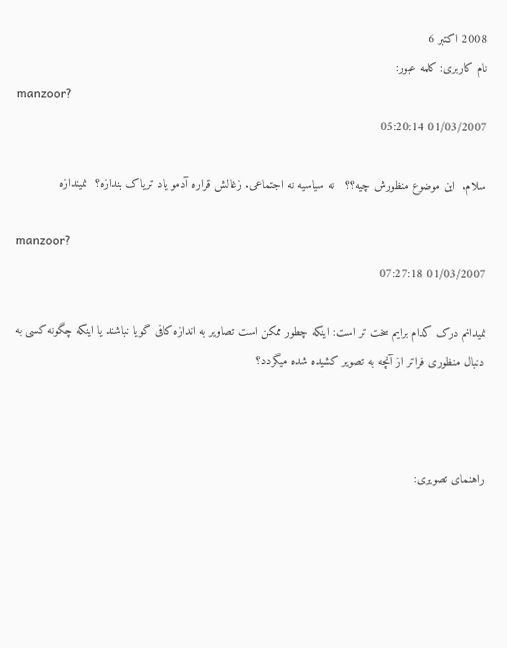2008 اکتبر 6
نام کاربری: کلمه عبور:
manzoor?
01/03/2007 05:20:14

سلام.  این موضوع منظورش چیه؟؟   نه سیاسیه نه اجتماعی. زغالش قراره آدمو یاد تریاک بندازه؟  نمیندازه

manzoor?
01/03/2007 07:27:18

نمیدانم درک کدام برایم سخت تر است: اینکه چطور ممکن است تصاویر به اندازه کافی گویا نباشند یا اینکه چگونه کسی به دنبال منظوری فراتر از آنچه به تصویر کشیده شده میگردد؟



راهنمای تصویری: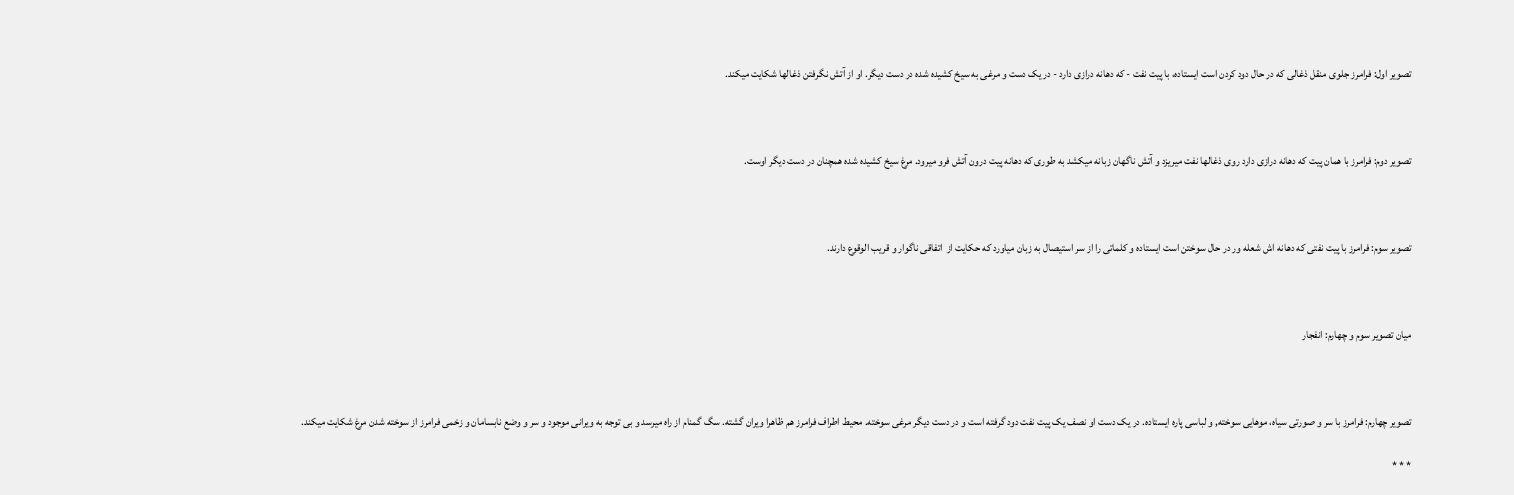تصویر اول: فرامرز جلوی منقل ذغالی که در حال دود کردن است ایستاده، با پیت نفت - که دهانه درازی دارد - در یک دست و مرغی به سیخ کشیده شده در دست دیگر. او از آتش نگرفتن ذغالها شکایت میکند.



تصویر دوم: فرامرز با همان پیت که دهانه درازی دارد روی ذغالها نفت میریزد و آتش ناگهان زبانه میکشد به طوری که دهانه پیت درون آتش فرو میرود. مرغ سیخ کشیده شده همچنان در دست دیگر اوست.



تصویر سوم: فرامرز با پیت نفتی که دهانه اش شعله ور در حال سوختن است ایستاده و کلماتی را از سر استیصال به زبان میاورد که حکایت از  اتفاقی ناگوار و قریب الوقوع دارند.



میان تصویر سوم و چهارم: انفجار



تصویر چهارم: فرامرز با سر و صورتی سیاه، موهایی سوخته, و لباسی پاره ایستاده. در یک دست او نصف یک پیت نفت دود گرفته است و در دست دیگر مرغی سوخته. محیط اطراف فرامرز هم ظاهرا ویران گشته. سگ گمنام از راه میرسد و بی توجه به ویرانی موجود و سر و وضع نابسامان و زخمی فرامرز از سوخته شدن مرغ شکایت میکند.

* * *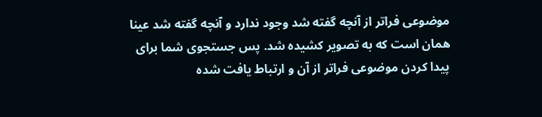موضوعی فراتر از آنچه گفته شد وجود ندارد و آنچه گفته شد عینا همان است که به تصویر کشیده شد. پس جستجوی شما برای پیدا کردن موضوعی فراتر از آن و ارتباط یافت شده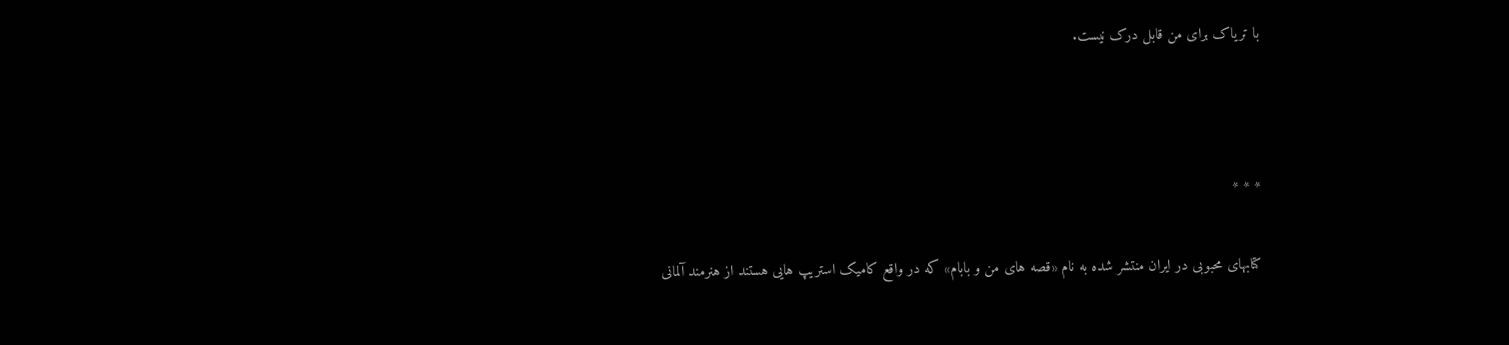با تریاک برای من قابل درک نیست.



* * *

کتابهای محبوبی در ایران منتشر شده به نام «قصه های من و بابام» که در واقع کامیک استریپ هایی هستند از هنرمند آلمانی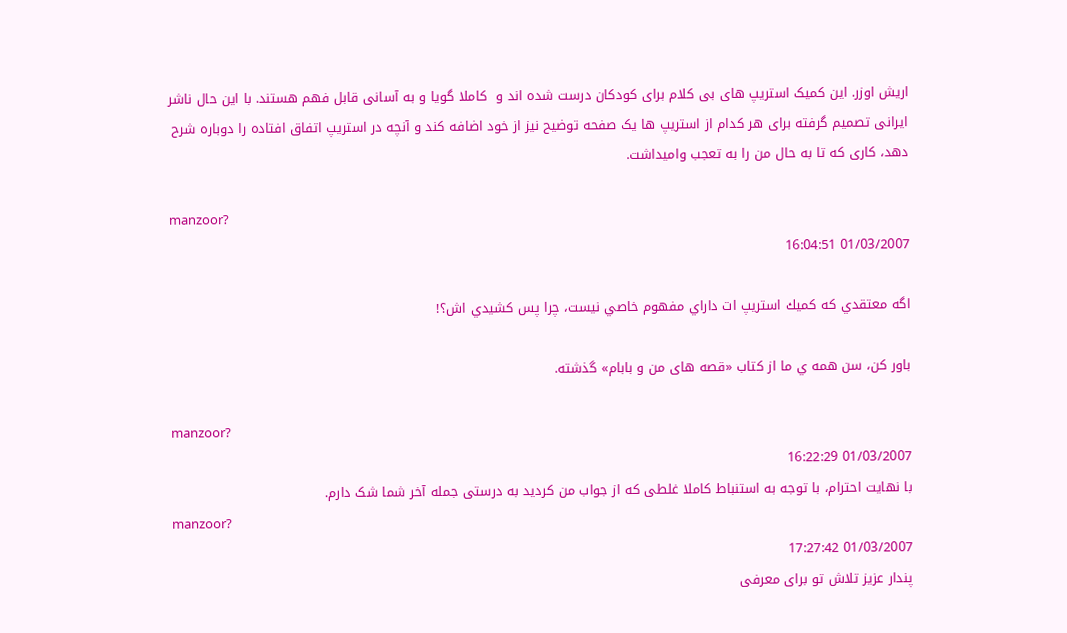اریش اوزر. این کمیک استریپ های بی کلام برای کودکان درست شده اند و  کاملا گویا و به آسانی قابل فهم هستند. با این حال ناشر ایرانی تصمیم گرفته برای هر کدام از استریپ ها یک صفحه توضیح نیز از خود اضافه کند و آنچه در استریپ اتفاق افتاده را دوباره شرح دهد، کاری که تا به حال من را به تعجب وامیداشت.

manzoor?
01/03/2007 16:04:51

اگه معتقدي كه كميك استريپ ات داراي مفهوم خاصي نيست، چرا پس كشيدي اش؟!

باور كن، سن همه ي ما از كتاب «قصه های من و بابام» گذشته.

manzoor?
01/03/2007 16:22:29
با نهایت احترام، با توجه به استنباط کاملا غلطی که از جواب من کردید به درستی جمله آخر شما شک دارم.
manzoor?
01/03/2007 17:27:42
پندار عزیز تلاش تو برای معرفی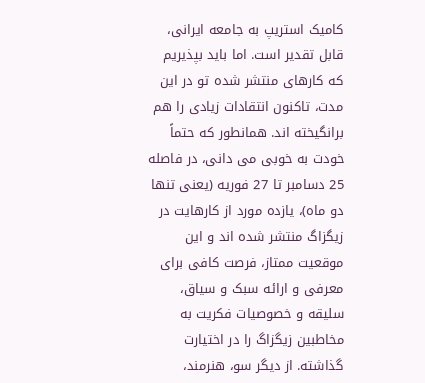کامیک استریپ به جامعه ایرانی، قابل تقدیر است. اما باید بپذیریم که کارهای منتشر شده تو در این مدت، تاکنون انتقادات زیادی را هم برانگیخته اند. همانطور که حتماً خودت به خوبی می دانی، در فاصله 25 دسامبر تا 27 فوریه (یعنی تنها دو ماه)، یازده مورد از کارهایت در زیگزاگ منتشر شده اند و این موقعیت ممتاز، فرصت کافی برای معرفی و ارائه سبک و سیاق، سلیقه و خصوصیات فکریت به مخاطبین زیگزاگ را در اختیارت گذاشته. از دیگر سو، هنرمند،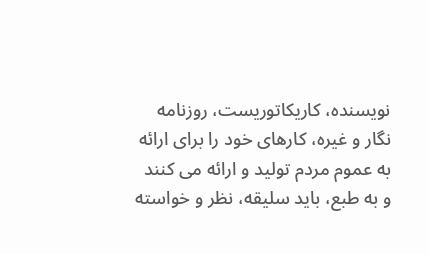نویسنده، کاریکاتوریست، روزنامه نگار و غیره، کارهای خود را برای ارائه به عموم مردم تولید و ارائه می کنند و به طبع، باید سلیقه، نظر و خواسته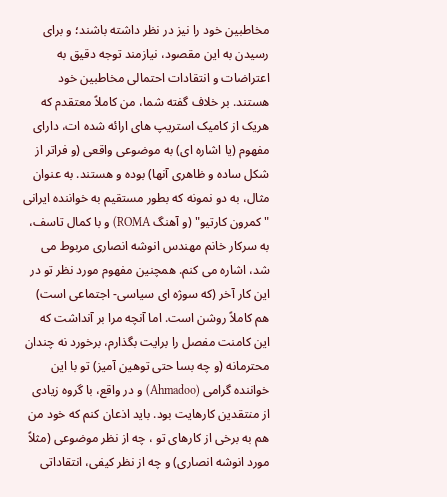مخاطبین خود را نیز در نظر داشته باشند؛ و برای رسیدن به این مقصود، نیازمند توجه دقیق به اعتراضات و انتقادات احتمالی مخاطبین خود هستند. بر خلاف گفته شما، من کاملاً معتقدم که هریک از کامیک استریپ های ارائه شده ات، دارای مفهوم (یا اشاره ای) به موضوعی واقعی (و فراتر از شکل ساده و ظاهری آنها) بوده و هستند. به عنوان مثال، به دو نمونه که بطور مستقیم به خواننده ایرانی "کمرون کارتیو" (و آهنگ ROMA) و با کمال تاسف، به سرکار خانم مهندس انوشه انصاری مربوط می شد، اشاره می کنم. همچنین مفهوم مورد نظر تو در این کار آخر (که سوژه ای سیاسی- اجتماعی است) هم کاملاً روشن است. اما آنچه مرا بر آنداشت که این کامنت مفصل را برایت بگذارم، برخورد نه چندان محترمانه (و چه بسا حتی توهین آمیز) تو با این خواننده گرامی (Ahmadoo) و در واقع، با گروه زیادی از منتقدین کارهایت بود. باید اذعان کنم که خود من هم به برخی از کارهای تو ، چه از نظر موضوعی (مثلاً مورد انوشه انصاری) و چه از نظر کیفی، انتقاداتی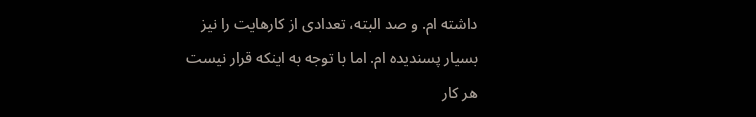داشته ام. و صد البته، تعدادی از کارهایت را نیز بسیار پسندیده ام. اما با توجه به اینکه قرار نیست هر کار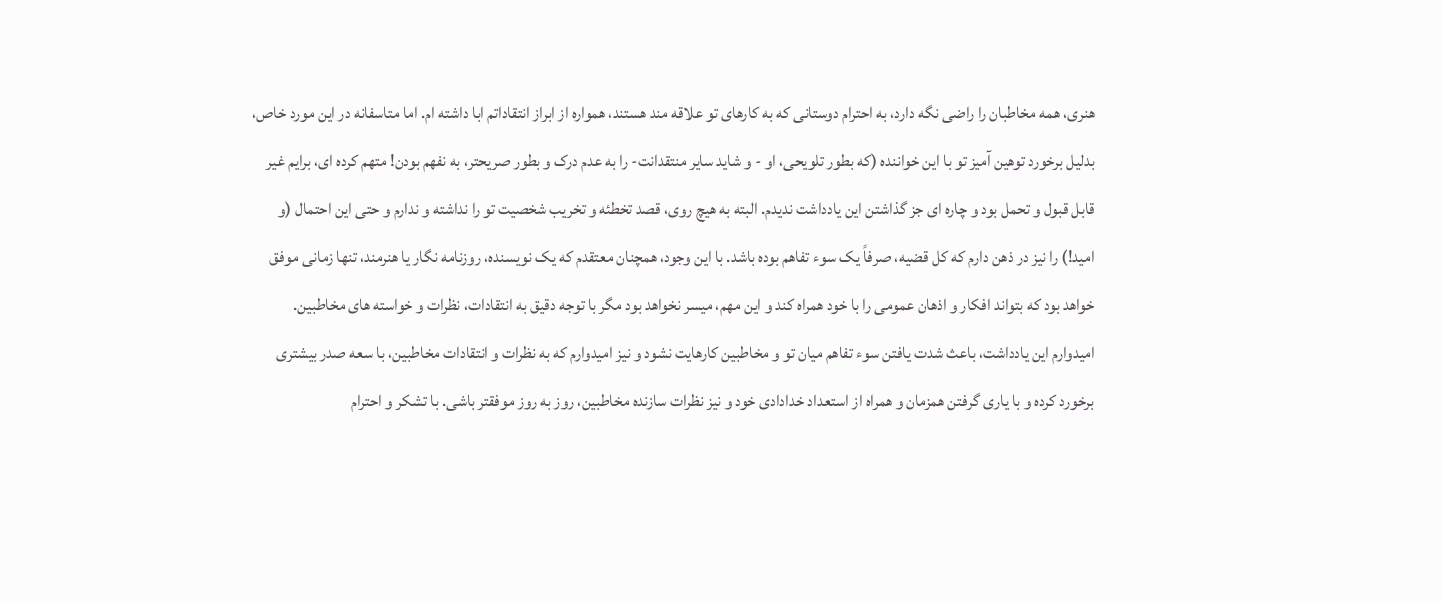هنری، همه مخاطبان را راضی نگه دارد، به احترام دوستانی که به کارهای تو علاقه مند هستند، همواره از ابراز انتقاداتم ابا داشته ام. اما متاسفانه در این مورد خاص، بدلیل برخورد توهین آمیز تو با این خواننده (که بطور تلویحی، او - و شاید سایر منتقدانت- را به عدم درک و بطور صریحتر، به نفهم بودن! متهم کرده ای، برایم غیر قابل قبول و تحمل بود و چاره ای جز گذاشتن این یادداشت ندیدم. البته به هیچ روی، قصد تخطئه و تخریب شخصیت تو را نداشته و ندارم و حتی این احتمال (و امید!) را نیز در ذهن دارم که کل قضیه، صرفاً یک سوء تفاهم بوده باشد. با این وجود، همچنان معتقدم که یک نویسنده، روزنامه نگار یا هنرمند، تنها زمانی موفق خواهد بود که بتواند افکار و اذهان عمومی را با خود همراه کند و این مهم، ‌میسر نخواهد بود مگر با توجه دقیق به انتقادات، نظرات و خواسته های مخاطبین. امیدوارم این یادداشت، باعث شدت یافتن سوء تفاهم میان تو و مخاطبین کارهایت نشود و نیز امیدوارم که به نظرات و انتقادات مخاطبین، با سعه صدر بیشتری برخورد کرده و با یاری گرفتن همزمان و همراه از استعداد خدادادی خود و نیز نظرات سازنده مخاطبین، روز به روز موفقتر باشی. با تشکر و احترام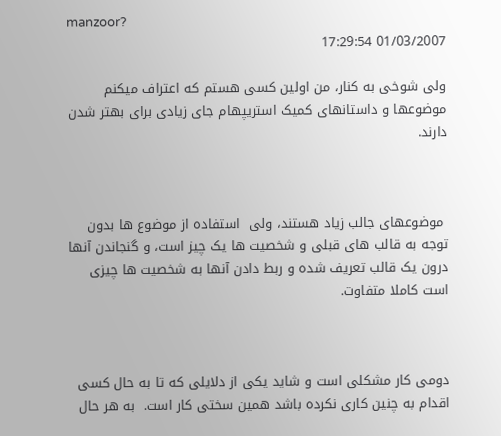manzoor?
01/03/2007 17:29:54

ولی شوخی به کنار، من اولین کسی هستم که اعتراف میکنم موضوعها و داستانهای کمیک استریپهام جای زیادی برای بهتر شدن دارند.



 موضوعهای جالب زیاد هستند، ولی  استفاده از موضوع ها بدون توجه به قالب های قبلی و شخصیت ها یک چیز است، و گنجاندن آنها درون یک قالب تعریف شده و ربط دادن آنها به شخصیت ها چیزی است کاملا متفاوت.



دومی کار مشکلی است و شاید یکی از دلایلی که تا به حال کسی اقدام به چنین کاری نکرده باشد همین سختی کار است.  به هر حال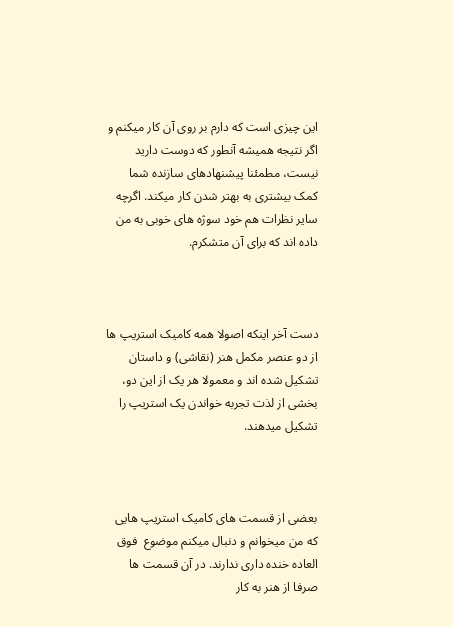این چیزی است که دارم بر روی آن کار میکنم و اگر نتیجه همیشه آنطور که دوست دارید نیست، مطمئنا پیشنهادهای سازنده شما کمک بیشتری به بهتر شدن کار میکند. اگرچه سایر نظرات هم خود سوژه های خوبی به من داده اند که برای آن متشکرم.



دست آخر اینکه اصولا همه کامیک استریپ ها از دو عنصر مکمل هنر (نقاشی) و داستان تشکیل شده اند و معمولا هر یک از این دو، بخشی از لذت تجربه خواندن یک استریپ را تشکیل میدهند.



بعضی از قسمت های کامیک استریپ هایی که من میخوانم و دنبال میکنم موضوع  فوق العاده خنده داری ندارند. در آن قسمت ها صرفا از هنر به کار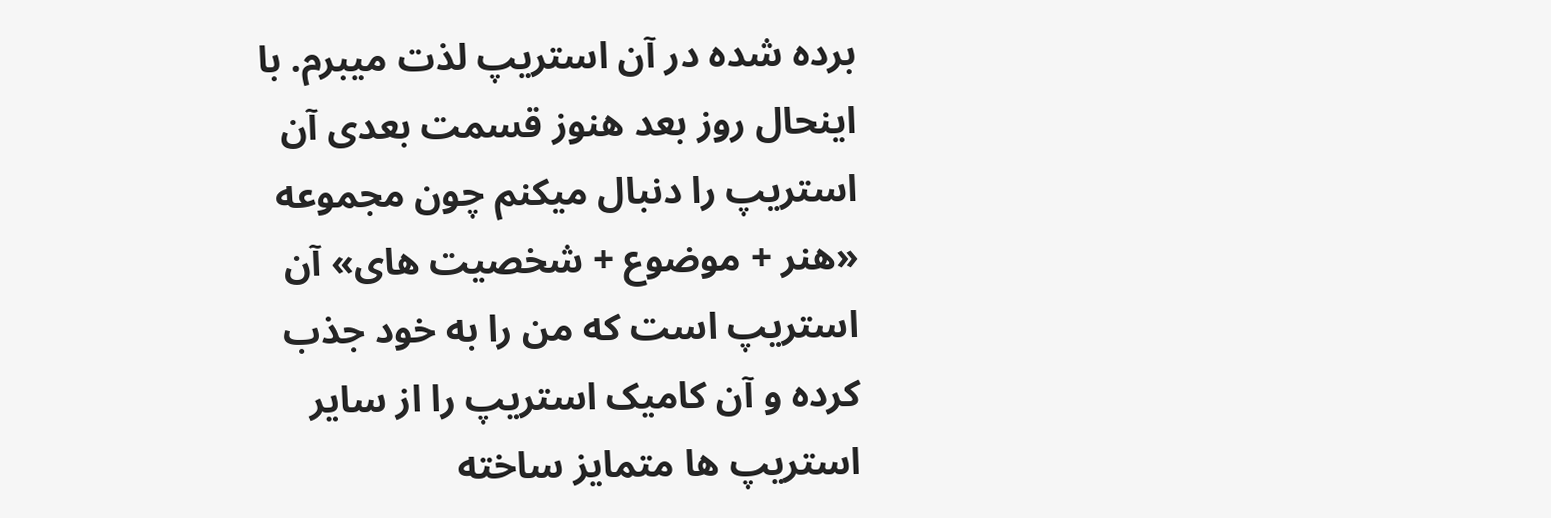برده شده در آن استریپ لذت میبرم. با اینحال روز بعد هنوز قسمت بعدی آن استریپ را دنبال میکنم چون مجموعه «هنر + موضوع + شخصیت های» آن استریپ است که من را به خود جذب کرده و آن کامیک استریپ را از سایر استریپ ها متمایز ساخته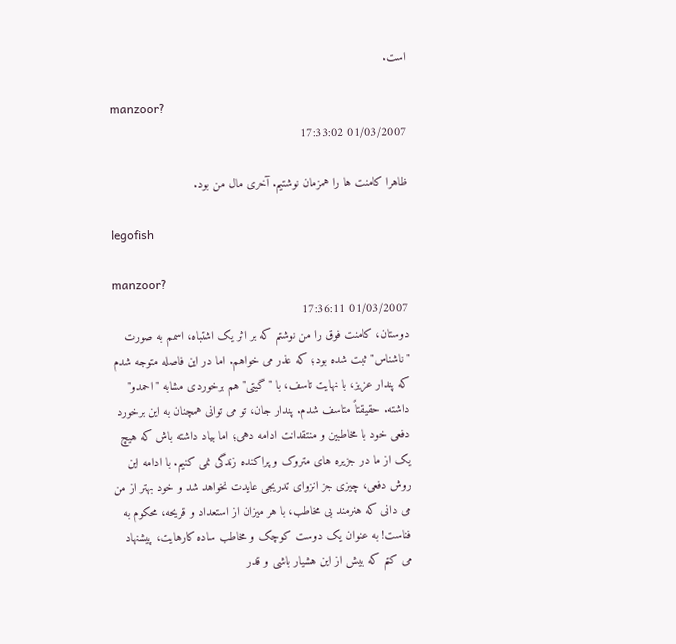است.

manzoor?
01/03/2007 17:33:02

ظاهرا کامنت ها را همزمان نوشتیم. آخری مال من بود.

legofish

manzoor?
01/03/2007 17:36:11
دوستان، کامنت فوق را من نوشتم که بر اثر یک اشتباه، اسمم به صورت "ناشناس" ثبت شده بود؛ که عذر می خواهم. اما در این فاصله متوجه شدم که پندار عزیز، با نهایت تاسف، با "گیتی" هم برخوردی مشابه "احمدو" داشته. حقیقتاً متاسف شدم. پندار جان، تو می توانی همچنان به این برخورد دفعی خود با مخاطبین و منتقدانت ادامه دهی؛ اما بیاد داشته باش که هیچ یک از ما در جزیره های متروک و پراکنده زندگی نمی کنیم. با ادامه این روش دفعی، چیزی جز انزوای تدریجی عایدت نخواهد شد و خود بهتر از من می دانی که هنرمند بی مخاطب، با هر میزان از استعداد و قریحه، محکوم به فناست! به عنوان یک دوست کوچک و مخاطب ساده کارهایت، پیشنهاد می کتم که بیش از این هشیار باشی و قدر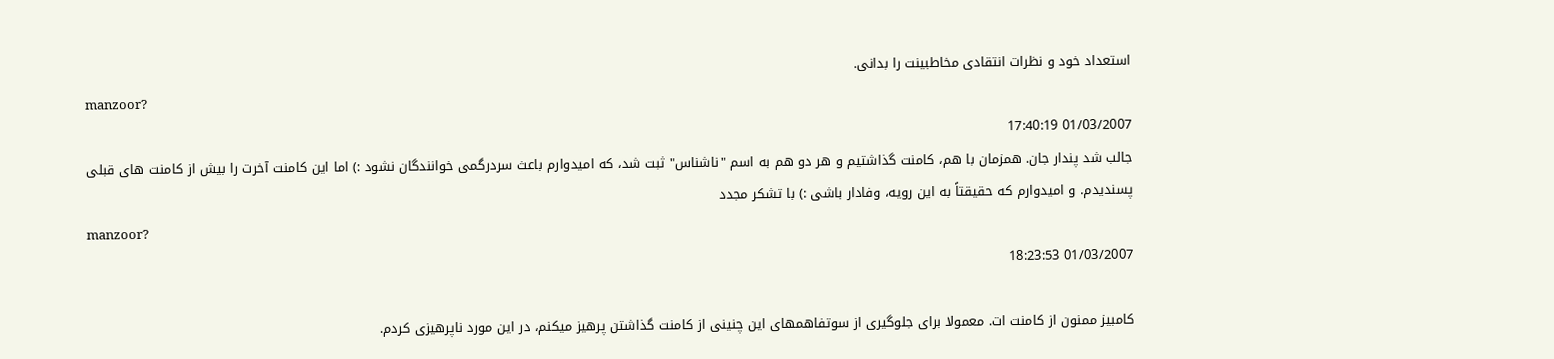استعداد خود و نظرات انتقادی مخاطبینت را بدانی.
manzoor?
01/03/2007 17:40:19
جالب شد پندار جان. همزمان با هم، کامنت گذاشتیم و هر دو هم به اسم "ناشناس" ثبت شد، که امیدوارم باعث سردرگمی خوانندگان نشود :) اما این کامنت آخرت را بیش از کامنت های قبلی پسندیدم. و امیدوارم که حقیقتاً به این رویه،‌ وفادار باشی :) با تشکر مجدد
manzoor?
01/03/2007 18:23:53

کامبیز ممنون از کامنت ات. معمولا برای جلوگیری از سوتفاهمهای این چنینی از کامنت گذاشتن پرهیز میکنم، در این مورد ناپرهیزی کردم.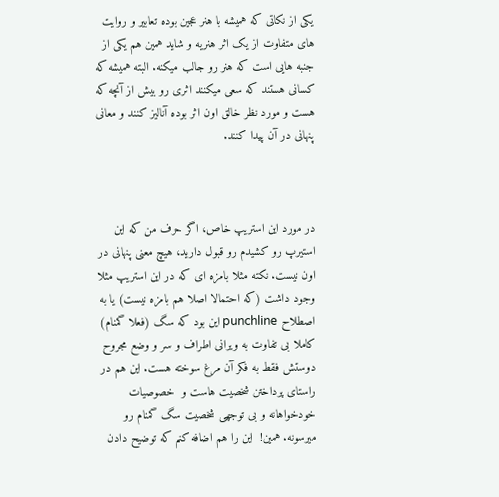یکی از نکاتی که همیشه با هنر عجین بوده تعابیر و روایت های متفاوت از یک اثر هنریه و شاید همین هم یکی از جنبه هایی است که هنر رو جالب میکنه. البته همیشه که کسانی هستند که سعی میکنند اثری رو بیش از آنچه که هست و مورد نظر خالق اون اثر بوده آنالیز کنند و معانی پنهانی در آن پیدا کنند.



در مورد این استریپ خاص، اگر حرف من که این استیرپ رو کشیدم رو قبول دارید، هیچ معنی پنهانی در اون نیست. نکته مثلا بامزه ای که در این استریپ مثلا وجود داشت (که احتمالا اصلا هم بامزه نیست) یا به اصطلاح punchline این بود که سگ (فعلا گمنام) کاملا بی تفاوت به ویرانی اطراف و سر و وضع مجروح دوستش فقط به فکر آن مرغ سوخته هست. این هم در راستای پرداختن شخصیت هاست و  خصوصیات خودخواهانه و بی توجهی شخصیت سگ گمنام رو میرسونه. همین!  این را هم اضافه کنم که توضیح دادن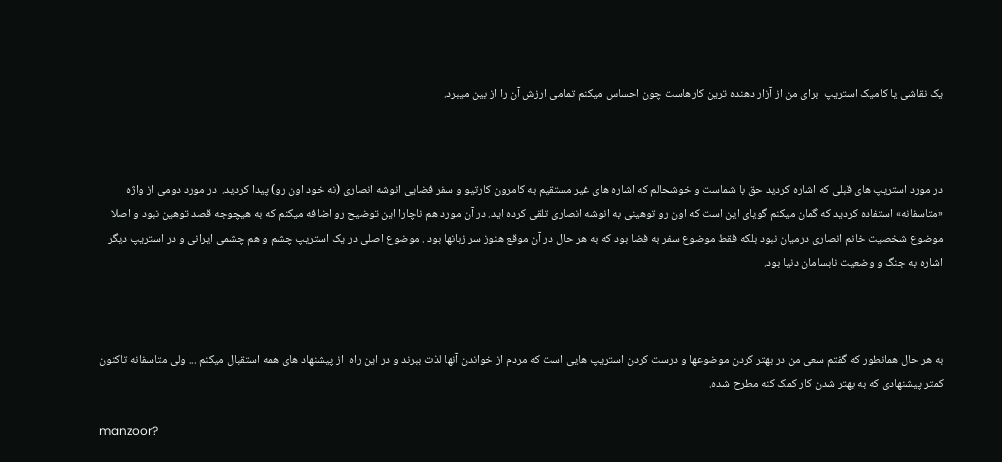یک نقاشی یا کامیک استریپ  برای من از آزار دهنده ترین کارهاست چون احساس میکنم تمامی ارزش آن را از بین میبرد.



در مورد استریپ های قبلی که اشاره کردید حق با شماست و خوشحالم که اشاره های غیر مستقیم به کامرون کارتیو و سفر فضایی انوشه انصاری (نه خود اون رو) پیدا کردید.  در مورد دومی از واژه «متاسفانه» استفاده کردید که گمان میکنم گویای این است که اون رو توهینی به انوشه انصاری تلقی کرده اید. در آن مورد هم ناچارا این توضیح رو اضافه میکنم که به هیچوجه قصد توهین نبود و اصلا موضوع شخصیت خانم انصاری درمیان نبود بلکه فقط موضوع سفر به فضا بود که به هر حال در آن موقع هنوز سر زبانها بود . موضوع اصلی در یک استریپ چشم و هم چشمی ایرانی و در استریپ دیگر اشاره به جنگ و وضعیت نابسامان دنیا بود.



به هر حال همانطور که گفتم سعی من در بهتر کردن موضوعها و درست کردن استریپ هایی است که مردم از خواندن آنها لذت ببرند و در این راه  از پیشنهاد های همه استقبال میکنم ... ولی متاسفانه تاکنون کمتر پیشنهادی که به بهتر شدن کار کمک کنه مطرح شده.

manzoor?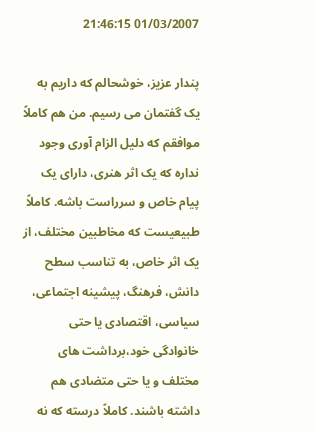01/03/2007 21:46:15

پندار عزیز، خوشحالم که داریم به یک گفتمان می رسیم. من هم کاملاً موافقم که دلیل الزام آوری وجود نداره که یک اثر هنری، دارای یک پیام خاص و سرراست باشه. کاملاً طبیعیست که مخاطبین مختلف، از یک اثر خاص، به تناسب سطح دانش، فرهنگ، پیشینه اجتماعی، سیاسی، اقتصادی یا حتی خانوادگی خود،‌برداشت های مختلف و یا حتی متضادی هم داشته باشند. کاملاً درسته که نه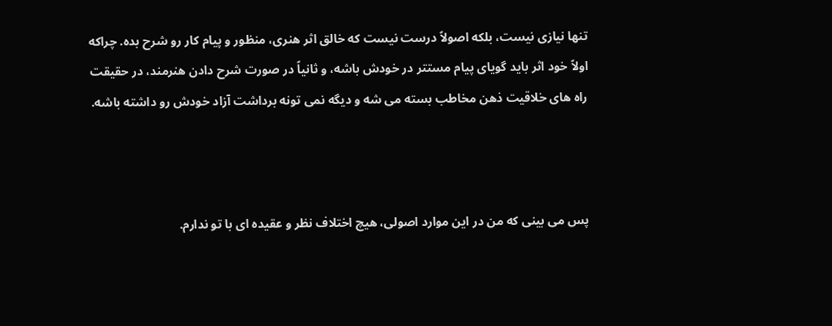تنها نیازی نیست، بلکه اصولاً درست نیست که خالق اثر هنری، منظور و پیام کار رو شرح بده. چراکه اولاً خود اثر باید گویای پیام مستتر در خودش باشه، و ثانیاً در صورت شرح دادن هنرمند، در حقیقت راه های خلاقیت ذهن مخاطب بسته می شه و دیگه نمی تونه برداشت آزاد خودش رو داشته باشه.



پس می بینی که من در این موارد اصولی، هیچ اختلاف نظر و عقیده ای با تو ندارم.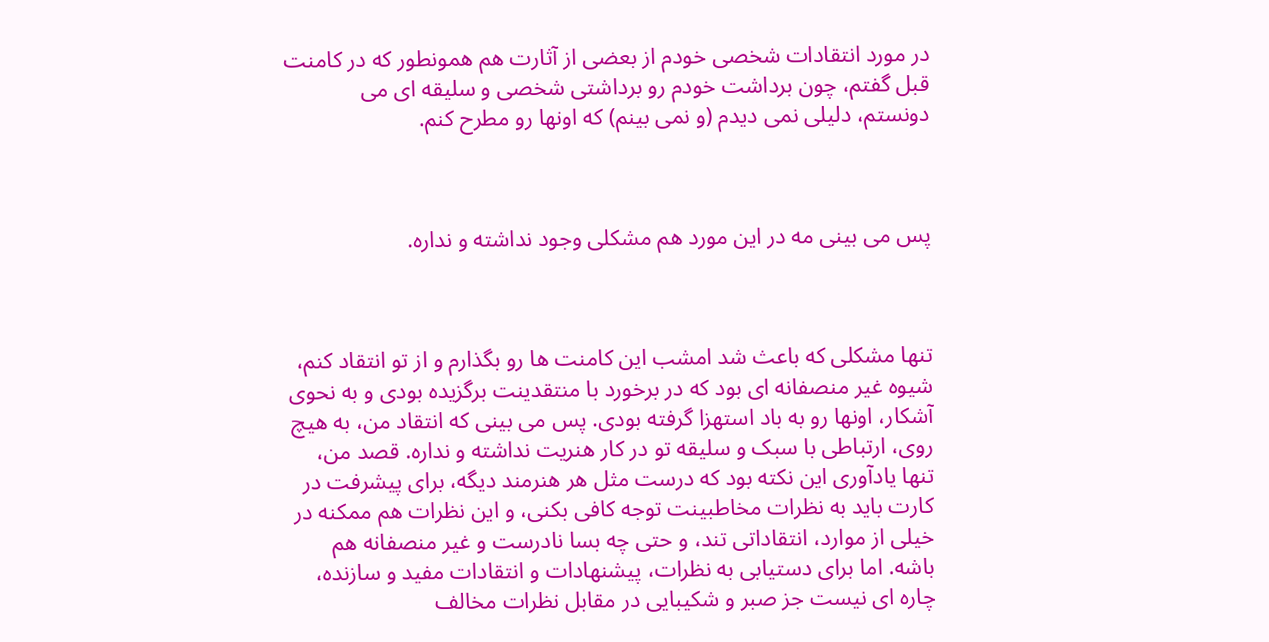در مورد انتقادات شخصی خودم از بعضی از آثارت هم همونطور که در کامنت قبل گفتم، چون برداشت خودم رو برداشتی شخصی و سلیقه ای می دونستم، دلیلی نمی دیدم (و نمی بینم) که اونها رو مطرح کنم.



پس می بینی مه در این مورد هم مشکلی وجود نداشته و نداره.



تنها مشکلی که باعث شد امشب این کامنت ها رو بگذارم و از تو انتقاد کنم، شیوه غیر منصفانه ای بود که در برخورد با منتقدینت برگزیده بودی و به نحوی آشکار، اونها رو به باد استهزا گرفته بودی. پس می بینی که انتقاد من،‌ به هیچ روی، ارتباطی با سبک و سلیقه تو در کار هنریت نداشته و نداره. قصد من، تنها یادآوری این نکته بود که درست مثل هر هنرمند دیگه، برای پیشرفت در کارت باید به نظرات مخاطبینت توجه کافی بکنی، و این نظرات هم ممکنه در خیلی از موارد، انتقاداتی تند،‌ و حتی چه بسا نادرست و غیر منصفانه هم باشه. اما برای دستیابی به نظرات، پیشنهادات و انتقادات مفید و سازنده، چاره ای نیست جز صبر و شکیبایی در مقابل نظرات مخالف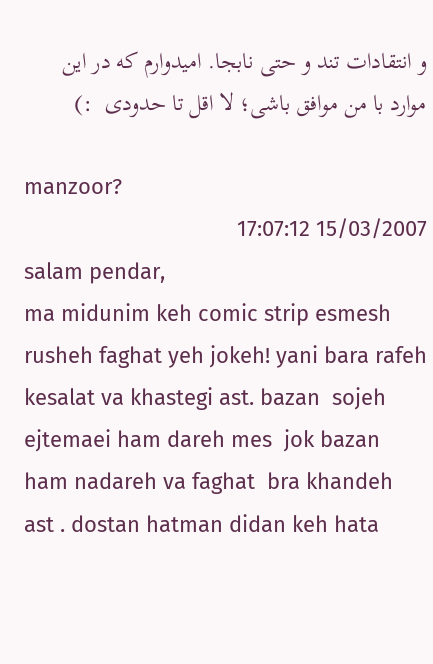و انتقادات تند و حتی نابجا. امیدوارم که در این موارد با من موافق باشی؛ لا اقل تا حدودی  :)

manzoor?
15/03/2007 17:07:12
salam pendar,
ma midunim keh comic strip esmesh rusheh faghat yeh jokeh! yani bara rafeh kesalat va khastegi ast. bazan  sojeh ejtemaei ham dareh mes  jok bazan ham nadareh va faghat  bra khandeh ast . dostan hatman didan keh hata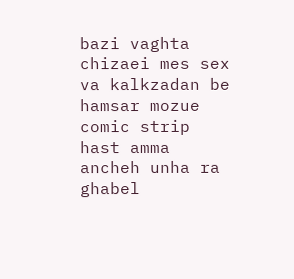bazi vaghta  chizaei mes sex va kalkzadan be hamsar mozue comic strip hast amma ancheh unha ra ghabel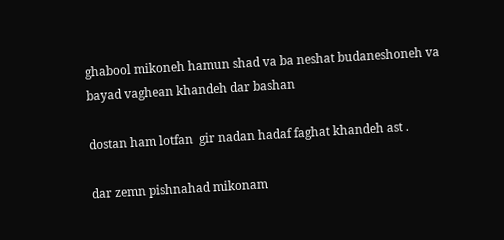ghabool mikoneh hamun shad va ba neshat budaneshoneh va bayad vaghean khandeh dar bashan

dostan ham lotfan  gir nadan hadaf faghat khandeh ast .

dar zemn pishnahad mikonam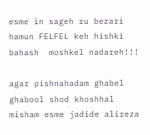esme in sageh ru bezari hamun FELFEL keh hishki bahash  moshkel nadareh!!!

agar pishnahadam ghabel ghabool shod khoshhal misham esme jadide alireza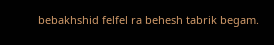bebakhshid felfel ra behesh tabrik begam.